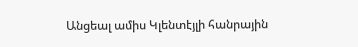Անցեալ ամիս Կլենտէյլի հանրային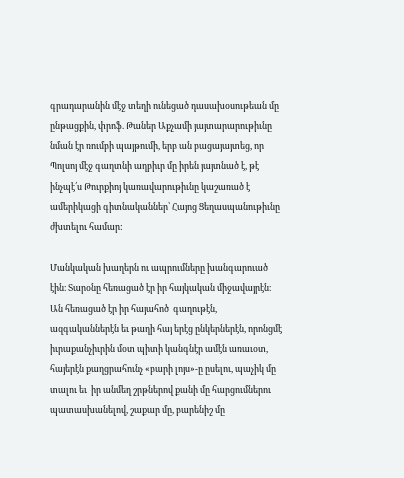գրադարանին մէջ տեղի ունեցած դասախօսութեան մը ընթացքին, փրոֆ. Թաներ Աքչամի յայտարարութիւնը նման էր ռումբի պայթումի, երբ ան բացայայտեց, որ Պոլսոյ մէջ գաղտնի աղբիւր մը իրեն յայտնած է, թէ ինչպէ՛ս Թուրքիոյ կառավարութիւնը կաշառած է ամերիկացի գիտնականներ՝ Հայոց Ցեղասպանութիւնը ժխտելու համար:

Մանկական խաղերն ու ապրումները խանգարուած էին։ Տարօնը հեռացած էր իր հայկական միջավայրէն։ Ան հեռացած էր իր հայահոծ  գաղութէն, ազգականներէն եւ թաղի հայ երէց ընկերներէն, որոնցմէ իւրաքանչիւրին մօտ պիտի կանգնէր ամէն առաւօտ, հայերէն քաղցրահունչ «բարի լոյս»-ը ըսելու, պաչիկ մը տալու եւ  իր անմեղ շրթներով քանի մը հարցումներու պատասխանելով, շաքար մը, բարենիշ մը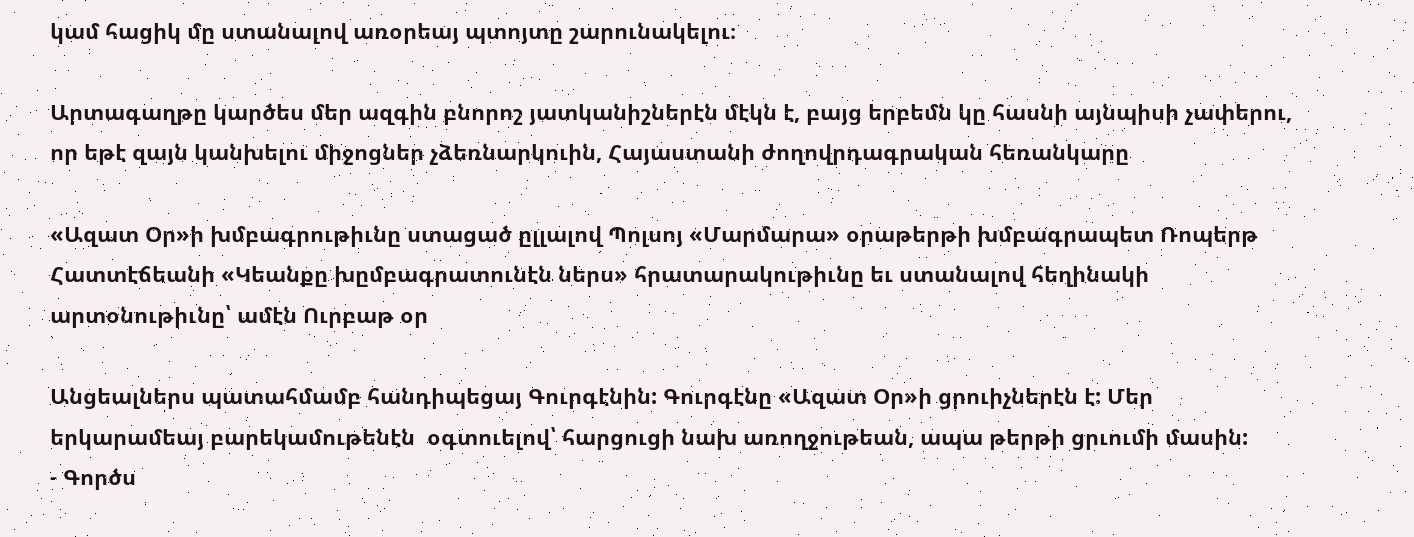կամ հացիկ մը ստանալով առօրեայ պտոյտը շարունակելու։

Արտագաղթը կարծես մեր ազգին բնորոշ յատկանիշներէն մէկն է, բայց երբեմն կը հասնի այնպիսի չափերու, որ եթէ զայն կանխելու միջոցներ չձեռնարկուին, Հայաստանի ժողովրդագրական հեռանկարը

«Ազատ Օր»ի խմբագրութիւնը ստացած ըլլալով Պոլսոյ «Մարմարա» օրաթերթի խմբագրապետ Ռոպերթ Հատտէճեանի «Կեանքը խըմբագրատունէն ներս» հրատարակութիւնը եւ ստանալով հեղինակի արտօնութիւնը՝ ամէն Ուրբաթ օր

Անցեալներս պատահմամբ հանդիպեցայ Գուրգէնին: Գուրգէնը «Ազատ Օր»ի ցրուիչներէն է: Մեր երկարամեայ բարեկամութենէն  օգտուելով՝ հարցուցի նախ առողջութեան, ապա թերթի ցրւումի մասին:
- Գործս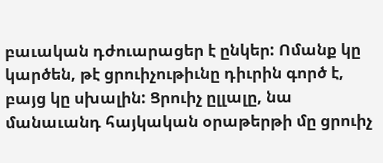բաւական դժուարացեր է ընկեր: Ոմանք կը կարծեն, թէ ցրուիչութիւնը դիւրին գործ է, բայց կը սխալին: Ցրուիչ ըլլալը, նա մանաւանդ հայկական օրաթերթի մը ցրուիչ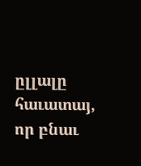ըլլալը հաւատայ, որ բնաւ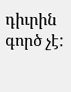դիւրին գործ չէ: